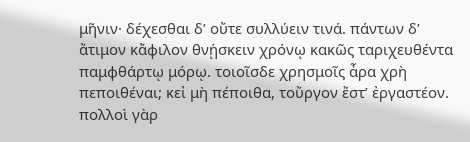μῆνιν· δέχεσθαι δʼ οὔτε συλλύειν τινά. πάντων δʼ ἄτιμον κἄφιλον θνῄσκειν χρόνῳ κακῶς ταριχευθέντα παμφθάρτῳ μόρῳ. τοιοῖσδε χρησμοῖς ἆρα χρὴ πεποιθέναι; κεἰ μὴ πέποιθα, τοὔργον ἔστʼ ἐργαστέον. πολλοὶ γὰρ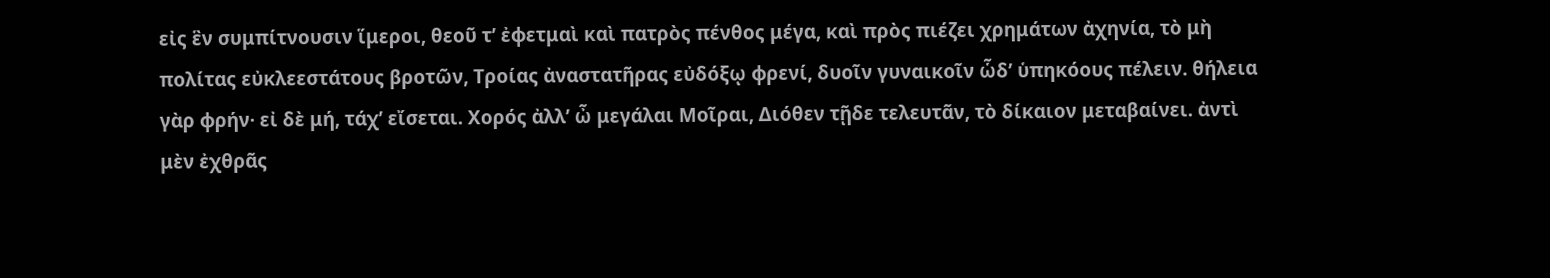εἰς ἓν συμπίτνουσιν ἵμεροι, θεοῦ τʼ ἐφετμαὶ καὶ πατρὸς πένθος μέγα, καὶ πρὸς πιέζει χρημάτων ἀχηνία, τὸ μὴ πολίτας εὐκλεεστάτους βροτῶν, Τροίας ἀναστατῆρας εὐδόξῳ φρενί, δυοῖν γυναικοῖν ὧδʼ ὑπηκόους πέλειν. θήλεια γὰρ φρήν· εἰ δὲ μή, τάχʼ εἴσεται. Χορός ἀλλʼ ὦ μεγάλαι Μοῖραι, Διόθεν τῇδε τελευτᾶν, τὸ δίκαιον μεταβαίνει. ἀντὶ μὲν ἐχθρᾶς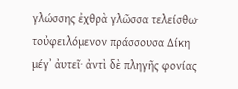γλώσσης ἐχθρὰ γλῶσσα τελείσθω· τοὐφειλόμενον πράσσουσα Δίκη μέγʼ ἀυτεῖ· ἀντὶ δὲ πληγῆς φονίας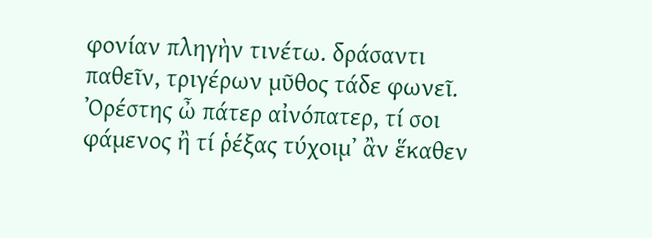φονίαν πληγὴν τινέτω. δράσαντι παθεῖν, τριγέρων μῦθος τάδε φωνεῖ. Ὀρέστης ὦ πάτερ αἰνόπατερ, τί σοι φάμενος ἢ τί ῥέξας τύχοιμʼ ἂν ἕκαθεν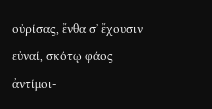οὐρίσας, ἔνθα σʼ ἔχουσιν εὐναί, σκότῳ φάος ἀντίμοι-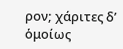ρον; χάριτες δʼ ὁμοίως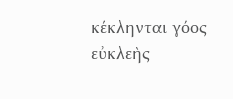κέκληνται γόος εὐκλεὴς